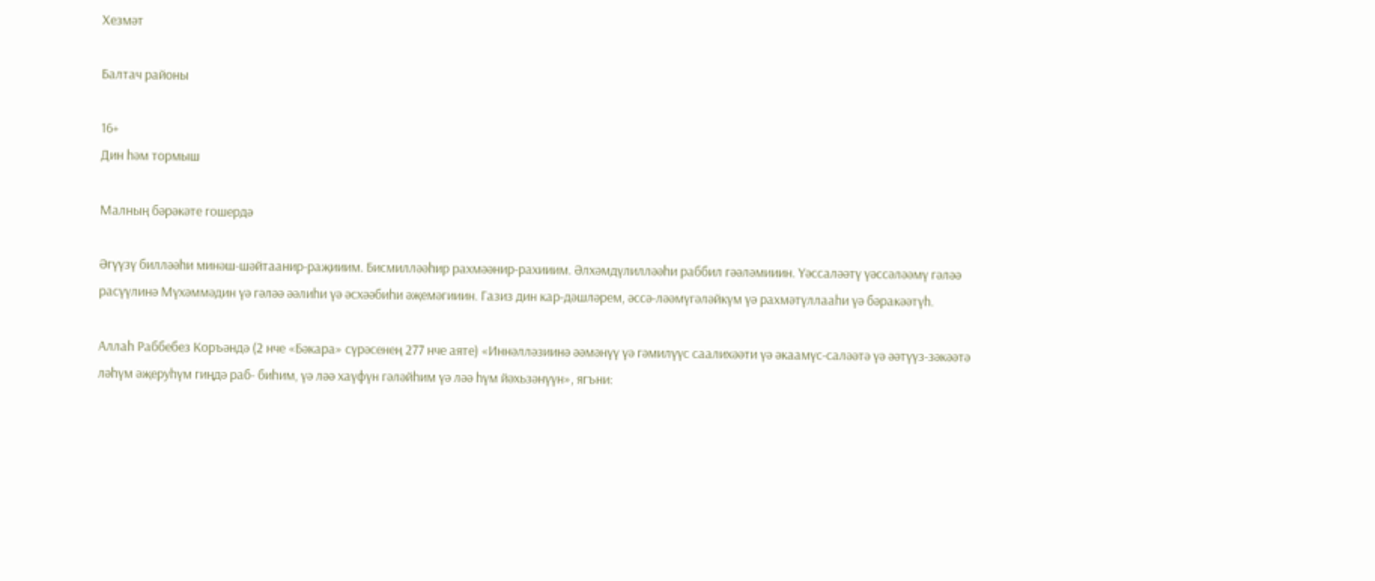Хезмәт

Балтач районы

16+
Дин һәм тормыш

Малның бәрәкәте гошердә

Әгүүзү билләәһи минәш-шәйтаанир-раҗииим. Бисмилләәһир рахмәәнир-рахииим. Әлхәмдүлилләәһи раббил гәәләмииин. Үәссаләәтү үәссәләәмү гәләә расүүлинә Мүхәммәдин үә гәләә әәлиһи үә әсхәәбиһи әҗемәгииин. Газиз дин кар-дәшләрем, әссә-ләәмүгәләйкүм үә рахмәтүллааһи үә бәракәәтүһ.

Аллаһ Раббебез Коръәндә (2 нче «Бәкара» сүрәсенең 277 нче аяте) «Иннәлләзиинә әәмәнүү үә гәмилүүс саалихәәти үә әкаамүс-саләәтә үә әәтүүз-зәкәәтә ләһүм әҗеруһүм гиңдә раб- биһим, үә ләә хаүфүн гәләйһим үә ләә һүм йәхьзәнүүн», ягъни: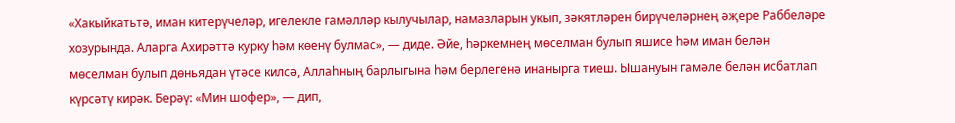«Хакыйкатьтә, иман китерүчеләр, игелекле гамәлләр кылучылар, намазларын укып, зәкятләрен бирүчеләрнең әҗере Раббеләре хозурында. Аларга Ахирәттә курку һәм көенү булмас», — диде. Әйе, һәркемнең мөселман булып яшисе һәм иман белән мөселман булып дөньядан үтәсе килсә, Аллаһның барлыгына һәм берлегенә инанырга тиеш. Ышануын гамәле белән исбатлап күрсәтү кирәк. Берәү: «Мин шофер», — дип,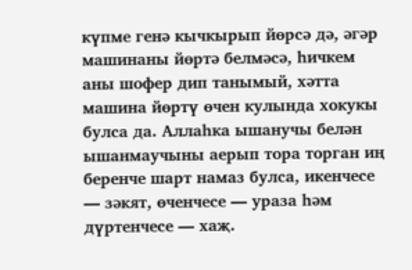күпме генә кычкырып йөрсә дә, әгәр машинаны йөртә белмәсә, һичкем аны шофер дип танымый, хәтта машина йөртү өчен кулында хокукы булса да. Аллаһка ышанучы белән ышанмаучыны аерып тора торган иң беренче шарт намаз булса, икенчесе — зәкят, өченчесе — ураза һәм дүртенчесе — хаҗ.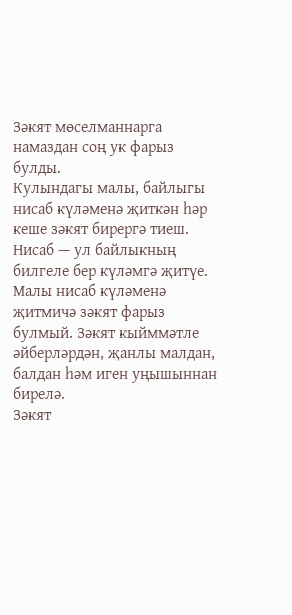Зәкят мөселманнарга намаздан соң ук фарыз булды.
Кулындагы малы, байлыгы нисаб күләменә җиткән һәр кеше зәкят бирергә тиеш. Нисаб — ул байлыкның билгеле бер күләмгә җитүе. Малы нисаб күләменә җитмичә зәкят фарыз булмый. Зәкят кыйммәтле әйберләрдән, җанлы малдан, балдан һәм иген уңышыннан бирелә.
Зәкят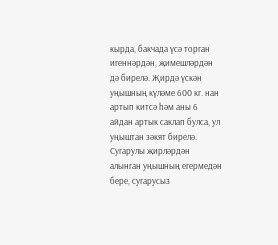кырда, бакчада үсә торган игеннәрдән, җимешләрдән дә бирелә. Җирдә үскән уңышның күләме 600 кг. нан артып китсә һәм аны 6 айдан артык саклап булса, ул уңыштан зәкят бирелә. Сугарулы җирләрдән алынган уңышның егермедән бере, сугарусыз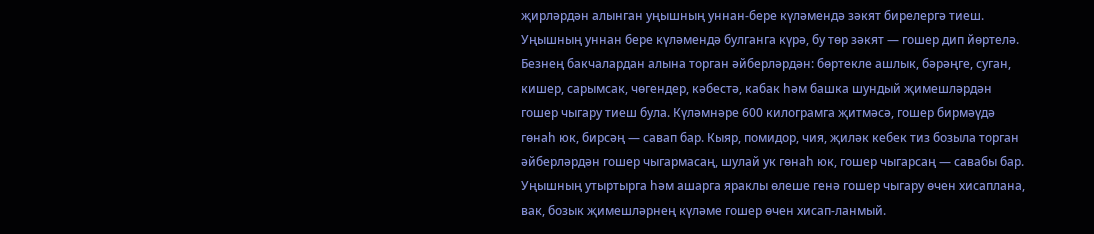җирләрдән алынган уңышның уннан-бере күләмендә зәкят бирелергә тиеш. Уңышның уннан бере күләмендә булганга күрә, бу төр зәкят — гошер дип йөртелә. Безнең бакчалардан алына торган әйберләрдән: бөртекле ашлык, бәрәңге, суган, кишер, сарымсак, чөгендер, кәбестә, кабак һәм башка шундый җимешләрдән гошер чыгару тиеш була. Күләмнәре 600 килограмга җитмәсә, гошер бирмәүдә гөнаһ юк, бирсәң — савап бар. Кыяр, помидор, чия, җиләк кебек тиз бозыла торган әйберләрдән гошер чыгармасаң, шулай ук гөнаһ юк, гошер чыгарсаң — савабы бар. Уңышның утыртырга һәм ашарга яраклы өлеше генә гошер чыгару өчен хисаплана, вак, бозык җимешләрнең күләме гошер өчен хисап-ланмый.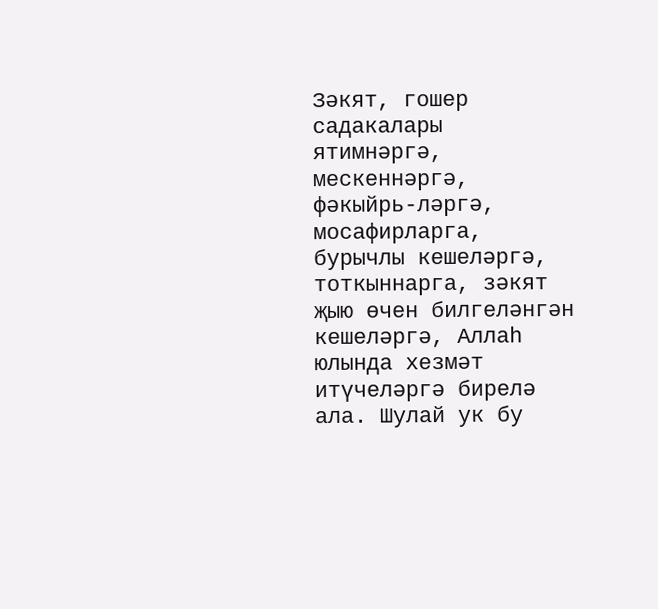Зәкят, гошер садакалары ятимнәргә, мескеннәргә, фәкыйрь-ләргә, мосафирларга, бурычлы кешеләргә, тоткыннарга, зәкят җыю өчен билгеләнгән кешеләргә, Аллаһ юлында хезмәт итүчеләргә бирелә ала. Шулай ук бу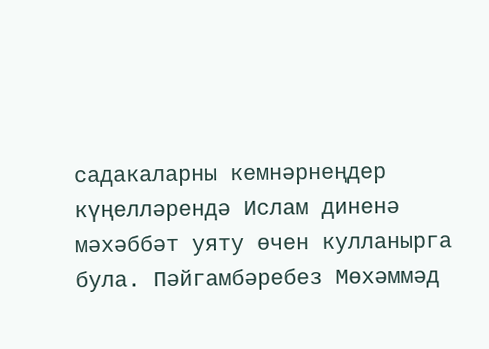садакаларны кемнәрнеңдер күңелләрендә Ислам диненә мәхәббәт уяту өчен кулланырга була. Пәйгамбәребез Мөхәммәд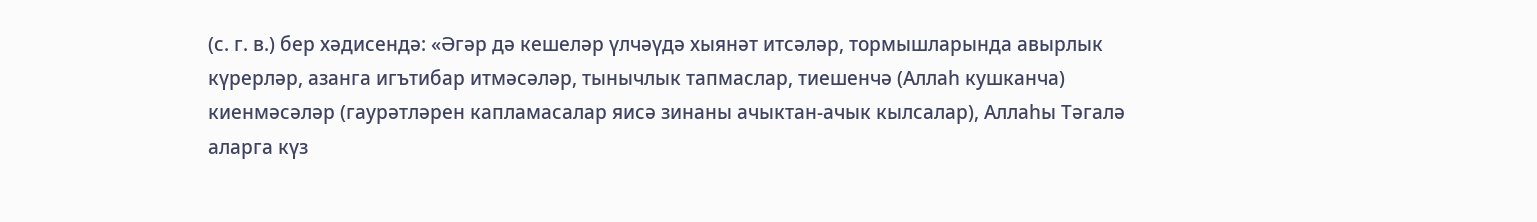(с. г. в.) бер хәдисендә: «Әгәр дә кешеләр үлчәүдә хыянәт итсәләр, тормышларында авырлык күрерләр, азанга игътибар итмәсәләр, тынычлык тапмаслар, тиешенчә (Аллаһ кушканча) киенмәсәләр (гаурәтләрен капламасалар яисә зинаны ачыктан-ачык кылсалар), Аллаһы Тәгалә аларга күз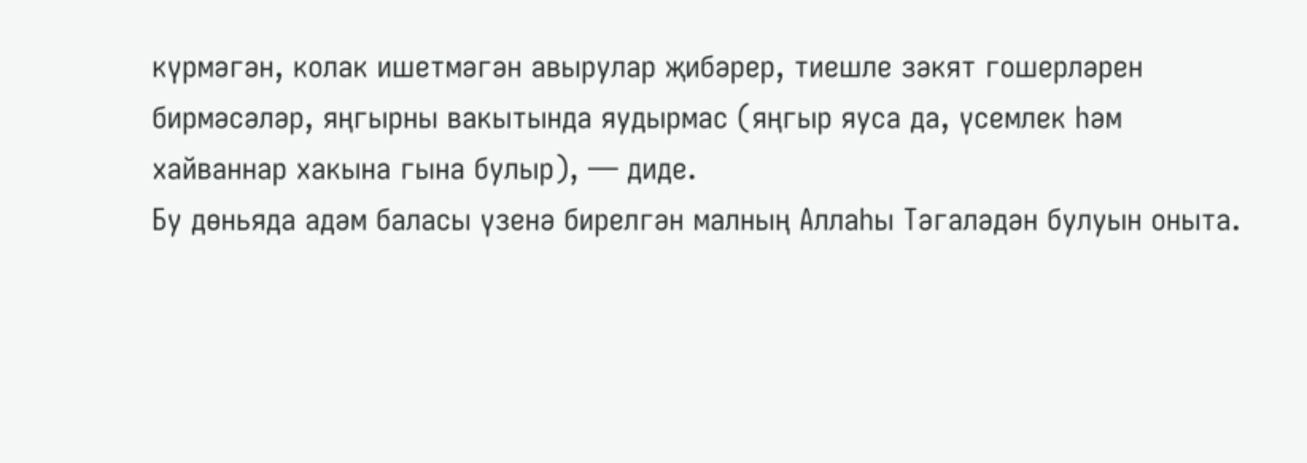күрмәгән, колак ишетмәгән авырулар җибәрер, тиешле зәкят гошерләрен бирмәсәләр, яңгырны вакытында яудырмас (яңгыр яуса да, үсемлек һәм хайваннар хакына гына булыр), — диде.
Бу дөньяда адәм баласы үзенә бирелгән малның Аллаһы Тәгаләдән булуын оныта.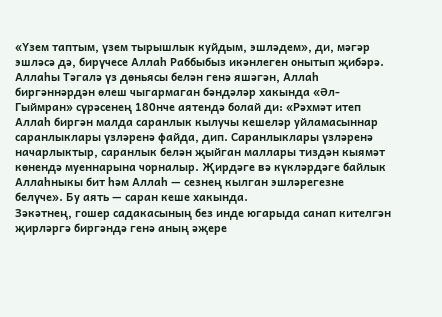«Үзем таптым, үзем тырышлык куйдым, эшләдем», ди, мәгәр эшләсә дә, бирүчесе Аллаһ Раббыбыз икәнлеген онытып җибәрә. Аллаһы Тәгалә үз дөньясы белән генә яшәгән, Аллаһ биргәннәрдән өлеш чыгармаган бәндәләр хакында «Әл-Гыймран» сүрәсенең 180нче аятендә болай ди: «Рәхмәт итеп Аллаһ биргән малда саранлык кылучы кешеләр уйламасыннар саранлыклары үзләренә файда, дип. Саранлыклары үзләренә начарлыктыр, саранлык белән җыйган маллары тиздән кыямәт көнендә муеннарына чорналыр. Җирдәге вә күкләрдәге байлык Аллаһныкы бит һәм Аллаһ — сезнең кылган эшләрегезне белүче». Бу аять — саран кеше хакында.
Зәкәтнең, гошер садакасының без инде югарыда санап кителгән җирләргә биргәндә генә аның әҗере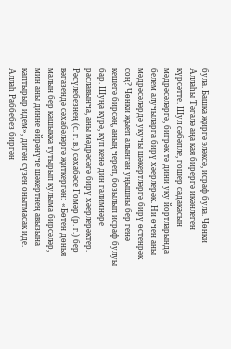була. Башка җиргә эләксә, исраф була. Чөнки Аллаһы Тәгалә аңа кая бирергә икәнлеген күрсәтте. Шул сәбәпле, гошер садакасын мәдрәсәләргә, бигрәк тә дини уку йортларында белем алучыларга бирү хәерлерәк. Ни өчен аны мәдрәсәләрдә укучы шәкертләргә бирү өстенрәк соң? Чөнки җыеп алынган уңышны бер генә кешегә бирсәң, аның череп, бозылып исраф булуы бар. Шуңа күрә, күп кенә дин галимнәре раславынча, аны мәдрәсәгә бирү хәерлерәктер. Рәсүлебезнең (с. г. в.) сәхабәсе Гомәр (р. г.) бер вәгазендә сәхабәләргә җиткергән: «Бөтен дөнья малын бер кашыкка тутырып кулыма бирсәләр, мин аны динне өйрәнүче шәкертнең авызына каптырыр идем», дигән сүзен онытмасак иде.
Аллаһ Раббебез биргән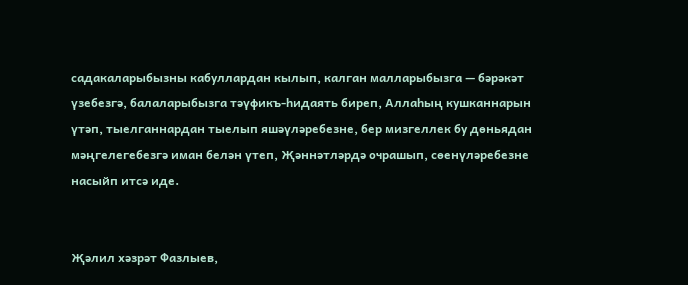садакаларыбызны кабуллардан кылып, калган малларыбызга — бәрәкәт үзебезгә, балаларыбызга тәүфикъ-һидаять биреп, Аллаһың кушканнарын үтәп, тыелганнардан тыелып яшәүләребезне, бер мизгеллек бу дөньядан мәңгелегебезгә иман белән үтеп, Җәннәтләрдә очрашып, сөенүләребезне насыйп итсә иде.


Җәлил хәзрәт Фазлыев,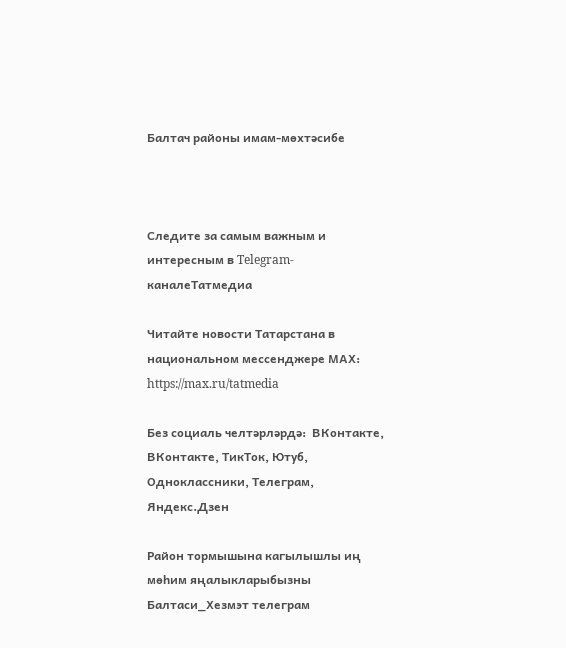Балтач районы имам-мөхтәсибе



Следите за самым важным и интересным в Telegram-каналеТатмедиа

Читайте новости Татарстана в национальном мессенджере MАХ: https://max.ru/tatmedia

Без социаль челтәрләрдә:  ВКонтакте, ВКонтакте, ТикТок, Ютуб, Одноклассники, Телеграм, Яндекс.Дзен

Район тормышына кагылышлы иң мөһим яңалыкларыбызны Балтаси_Хезмэт телеграм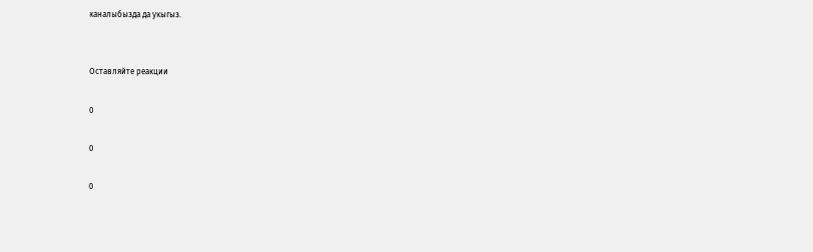каналыбызда да укыгыз.


Оставляйте реакции

0

0

0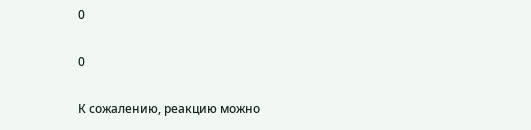0

0

К сожалению, реакцию можно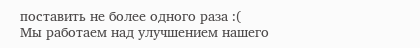поставить не более одного раза :(
Мы работаем над улучшением нашего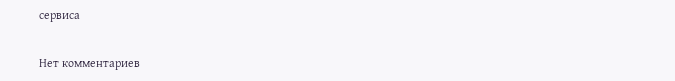сервиса

Нет комментариев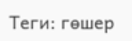Теги: гөшер